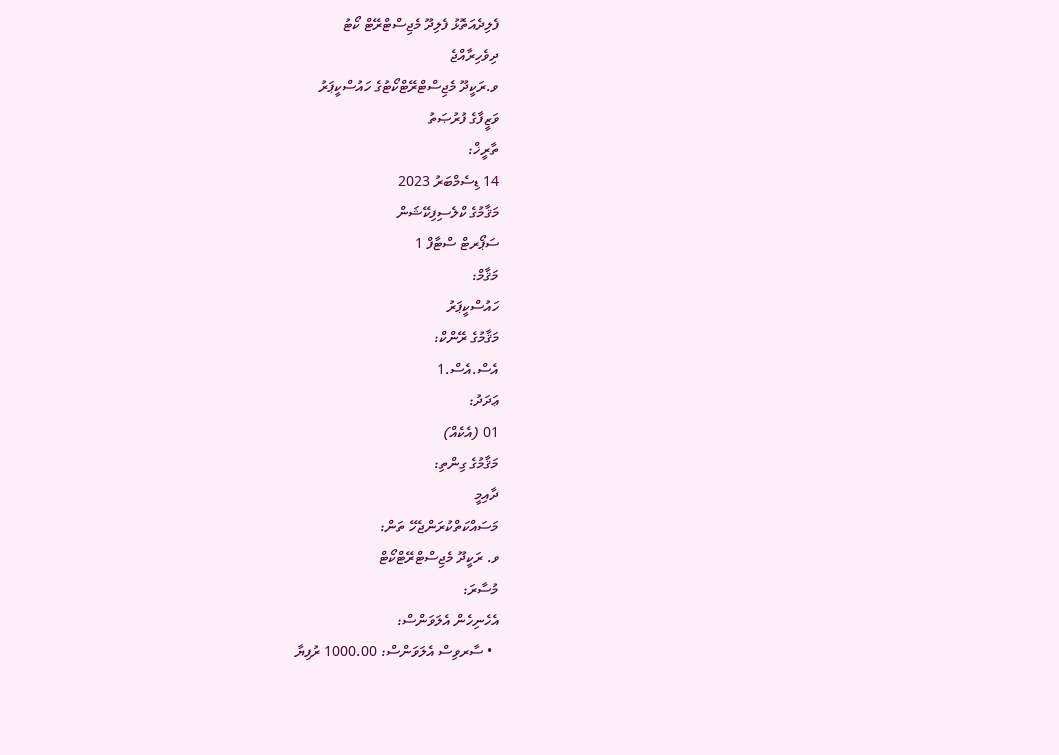ފެލިދެއަތޮޅު ފެލިދޫ މެޖިސްޓްރޭޓް ކޯޓު
ދިވެހިރާއްޖެ
ވ.ރަކީދޫ މެޖިސްޓްރޭޓްކޯޓުގެ ހައުސްކީޕަރު
ވަޒީފާގެ ފުރުޞަތު
ތާރީޚް:
14 ޑިސެމްބަރު 2023
މަޤާމުގެ ކްލެސިފިކޭޝަން
ސަޕޯރޓް ސްޓާފް 1
މަޤާމް:
ހައުސްކީޕަރު
މަޤާމުގެ ރޭންކް:
އެސް.އެސް.1
ޢަދަދު:
01 (އެކެއް)
މަޤާމުގެ ގިންތި:
ދާއިމީ
މަސައްކަތްކުރަންޖެހޭ ތަން:
ވ. ރަކީދޫ މެޖިސްޓްރޭޓްކޯޓް
މުސާރަ:
އެހެނިހެން އެލަވަންސް:
  • ސާރވިސް އެލަވަންސް: 1000.00 ރުފިޔާ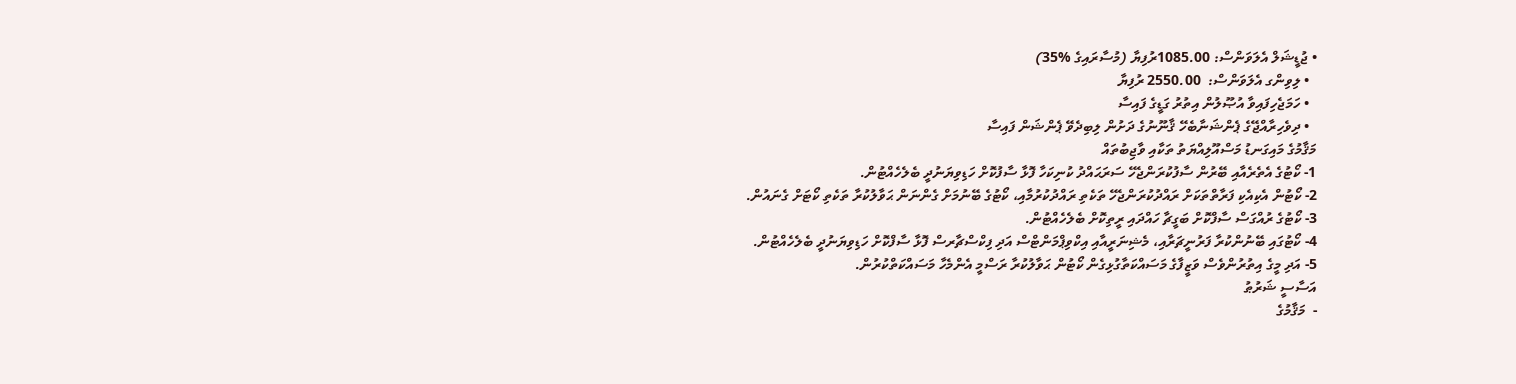• ޖުޑީޝަލް އެލަވަންސް: 1085.00ރުފިޔާ (މުސާރައިގެ %35)
  • ލިވިންގ އެލަވަންސް:  2550.00 ރުފިޔާ
  • ހަމަޖެހިފައިވާ އުޞޫލުން އިތުރު ގަޑީގެ ފައިސާ
  • ދިވެހިރާއްޖޭގެ ޕެންޝަނާބެހޭ ޤާނޫނުގެ ދަށުން ލިބިދެވޭ ޕެންޝަން ފައިސާ
މަޤާމުގެ މައިގަނޑު މަސްއޫލިއްޔަތު ތަކާއި ވާޖިބުތައް
1- ކޯޓުގެ އެތެރެއާއި ބޭރުން ސާފުކުރަންޖެހޭ ސަރަޙައްދު ކުނިކަހާ ފޮޅާ ސާފުކޮށް ހަޑިވިޔަނުދީ ބެލެހެއްޓުން.
2- ކޯޓުން އެކިއެކި ފަރާތްތަކަށް ރައްދުކުރަންޖެހޭ ތަކެތި ރައްދުކުރުމާއި، ކޯޓުގެ ބޭނުމަށް ގެންނަން ޙަވާލުކުރާ ތަކެތި ކޯޓަށް ގެނައުން.
3- ކޯޓުގެ ރުއްގަސް ސާފްކޮށް ބަގީޗާ ހައްދައި ރީތިކޮށް ބެލެހެއްޓުން.
4- ކޯޓުގައި ބޭނުންކުރާ ފަރުނީޗަރާއި، މެޝިނަރީއާއި އިކްވިޕްމަންޓްސް އަދި ފިކްސްޗާރސް ފޮޅާ ސާފްކޮށް ހަޑިވިޔަނުދީ ބެލެހެއްޓުން.
5- އަދި މީގެ އިތުރުންވެސް ވަޒީފާގެ މަސައްކަތާގުޅިގެން ކޯޓުން ޙަވާލުކުރާ ރަސްމީ އެންމެހާ މަސައްކަތްކުރުން.
އަސާސީ ޝަރުޠު
-  މަޤާމުގެ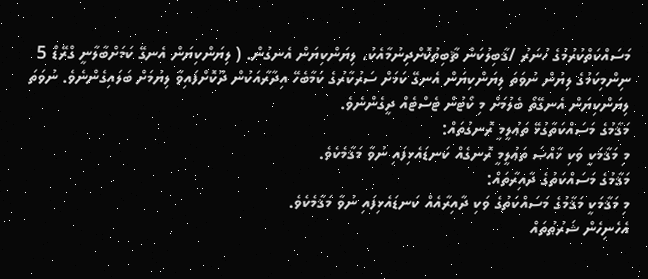މަސައްކަތްކުރުމުގެ ހުނަރު /ޤާބިލުކަން ޘާބިތުކޮށްދިނުމާއެކު، ލިޔަންކިޔަން އެނގުން. ( ލިޔަންކިޔަން އެނގޭ ކަމަށްބާލާނީ ގްރޭޑް 5 ނިންމިކަމުގެ ލިޔުން ނުވަތަ ލިޔަންކިޔަން އެނގޭ ކަމަށް ސަރުކާރުގެ ކަމާބެހޭ އިދާރާއަކުން ދޫކޮށްފައިވާ ލިޔުމަށް ބަލައިގެންނެވެ. ނުވަތަ ލިޔަންކިޔަން އެނގޭތޯ ބެލުމަށް މި ކޯޓުން ޓެސްޓެއް ދީގެންނެވެ.
މަޤާމުގެ މަސައްކަތާގުޅޭ ތަޢުލީމީ ރޮނގުތައް:
މި މަޤާމަކީ ވަކި ޚާއްޞަ ތަޢުލީމީ ރޮނގެއް ކަނޑައެޅިފައި ނުވާ މަޤާމެކެވެ.
މަޤާމުގެ މަސައްކަތުގެ ދާއިރާތައް:
މި މަޤާމަކީ މަޤާމުގެ މަސައްކަތުގެ ވަކި ދާއިރާއެއް ކަނޑައެޅިފައި ނުވާ މަޤާމެކެވެ.
އެހެނިހެން ޝަރުޠުތައް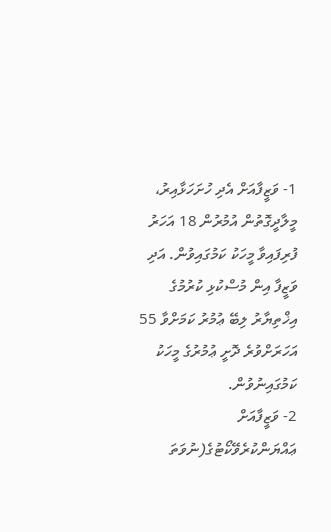1- ވަޒީފާއަށް އެދި ހުށަހަޅާއިރު، މީލާދީގޮތުން އުމުރުން 18 އަހަރު ފުރިފައިވާ މީހަކު ކަމުގައިވުން. އަދި ވަޒީފާ އިން މުސްކުޅި ކުރުމުގެ އިޚްތިޔާރު ލިބޭ ޢުމުރު ކަމަށްވާ 55 އަހަރަށްވުރެ ދޮށީ ޢުމުރުގެ މީހަކު ކަމުގައިނުވުން.
2- ވަޒީފާއަށް ޢައްޔަންކުރެވޭކޯޓުގެ(ނުވަތަ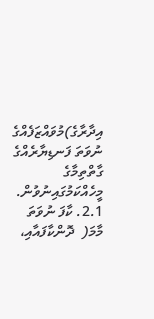އިދާރާގެ)މުވައްޒަފެއްގެ ނުވަތަ ފަނޑިޔާރެއްގެ ގާތްތިމާގެ މީހެއްކަމުގައިނުވުން.
2.1. ކާފަ ނުވަތަ މާމަ(  ދޮންކާފައާއި،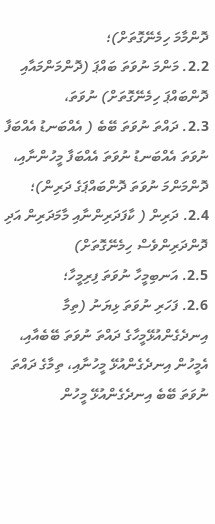ދޮންމާމަ ހިމެނޭގޮތަށް)؛
2.2. މަންމަ ނުވަތަ ބައްޕަ (ދޮންމަންމައާއި ދޮންބައްޕަ ހިމެނޭގޮތަށް) ނުވަތަ،
2.3. ދައްތަ ނުވަތަ ބޭބެ ( އެއްބަނޑު އެއްބަފާ ނުވަތަ އެއްބަނޑު ނުވަތަ އެއްބަފާ މީހުންނާއި، ދޮންމަންމަ ނުވަތަ ދޮންބައްޕަގެ ދަރިން)؛
2.4. ދަރިން ( ކާފަދަރިންނާއި މާމަދަރިން އަދި ދޮންދަރިންވެސް ހިމެނޭގޮތަށް)
2.5. އަނބިމީހާ ނުވަތަ ފިރިމީހާ؛
2.6. ފަހަރި ނުވަތަ ޅިޔަނު (ތިމާ އިނދެގެންއުޅޭމީހާގެ ދައްތަ ނުވަތަ ބޭބެއާއި، އެމީހުން އިނދެގެންއުޅޭ މީހުނާއި، ތިމާގެ ދައްތަ ނުވަތަ ބޭބެ އިނދެގެންއުޅޭ މީހުން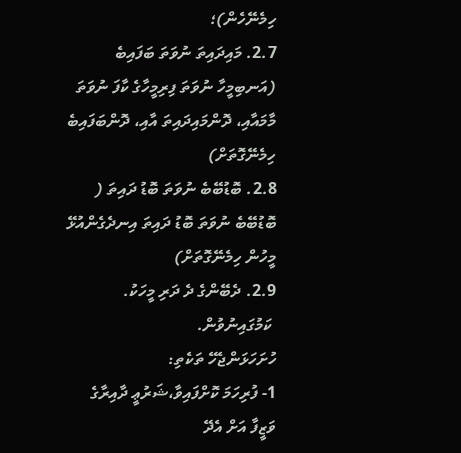ހިމެނޭހެން)؛
2.7. މައިދައިތަ ނުވަތަ ބަފައިބެ (އަނބިމީހާ ނުވަތަ ފިރިމީހާގެ ކާފަ ނުވަތަ މާމައާއި، ދޮންމައިދައިތަ އާއި، ދޮންބަފައިބެ ހިމެނޭގޮތަށް)
2.8. ބޮޑުބޭބެ ނުވަތަ ބޮޑު ދައިތަ ( ބޮޑުބޭބެ ނުވަތަ ބޮޑު ދައިތަ އިނދެގެންއުޅޭ މީހުން ހިމެނޭގޮތަށް)
2.9. ދެބޭންގެ ދެ ދަރި މީހަކު.
 ކަމުގައިނުވުން.
ހުށަހަޅަންޖެހޭ ތަކެތި:
1- ފުރިހަމަ ކޮށްފައިވާ،ޝަރުޢީ ދާއިރާގެ ވަޒީފާ އަށް އެދޭ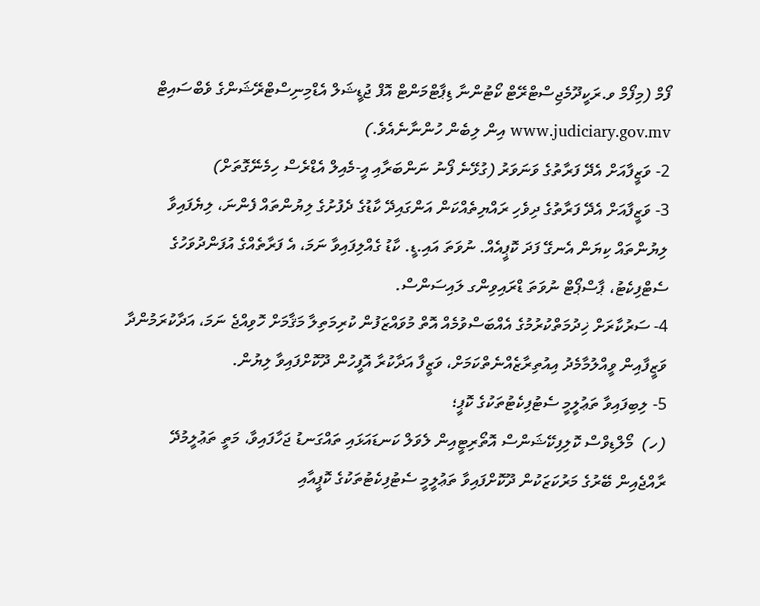ފޯމް (މިފޯމް ވ.ރަކީދޫމެޖިސްޓްރޭޓް ކޯޓުންނާ ޑިޕާޓްމަންޓް އޮފް ޖުޑީޝަލް އެޑްމިނިސްޓްރޭޝަންގެ ވެބްސައިޓް www.judiciary.gov.mv އިން ލިބެން ހުންނާނެއެވެ.)
2- ވަޒީފާއަށް އެދޭ ފަރާތުގެ ވަނަވަރު (ގުޅޭނެ ފޯނު ނަންބަރާއި އީ-މެއިލް އެޑްރެސް ހިމެނޭގޮތަށް)
3- ވަޒީފާއަށް އެދޭ ފަރާތުގެ ދިވެހި ރައްޔިތެއްކަން އަންގައިދޭ ކާޑުގެ ދެފުށުގެ ލިޔުންތައް ފެންނަ، ލިޔެފައިވާ ލިޔުންތައް ކިޔަން އެނގޭ ފަދަ ކޮޕީއެއް. ނުވަތަ އައި.ޑީ. ކާޑު ގެއްލިފައިވާ ނަމަ، އެ ފަރާތެއްގެ އުފަންދުވަހުގެ ސެޓްފިކެޓު، ޕާސްޕޯޓް ނުވަތަ ޑްރައިވިންގ ލައިސަންސް.
4- ސަރުކާރަށް ޚިދުމަތްކުރުމުގެ އެއްބަސްވުމެއް އޮތް މުވައްޒަފުން ކުރިމަތިލާ މަޤާމަށް ހޮވިއްޖެ ނަމަ، އަދާކުރަމުންދާ ވަޒީފާއިން ވީއްލުމާމެދު އިއުތިރާޒެއްނެތްކަމަށް، ވަޒީފާ އަދާކުރާ އޮފީހުން ދޫކޮށްފައިވާ ލިޔުން.
5- ލިބިފައިވާ ތަޢުލީމީ ސެޓުފިކެޓުތަކުގެ ކޮޕީ؛
(ހ)  މޯލްޑިވްސް ކޮލިފިކޭޝަންސް އޮތޯރިޓީއިން ލެވަލް ކަނޑައަޅައި ތައްގަނޑު ޖަހާފައިވާ، މަތީ ތަޢުލީމުދޭ ރާއްޖެއިން ބޭރުގެ މަރުކަޒަކުން ދޫކޮށްފައިވާ ތަޢުލީމީ ސެޓުފިކެޓުތަކުގެ ކޮޕީއާއި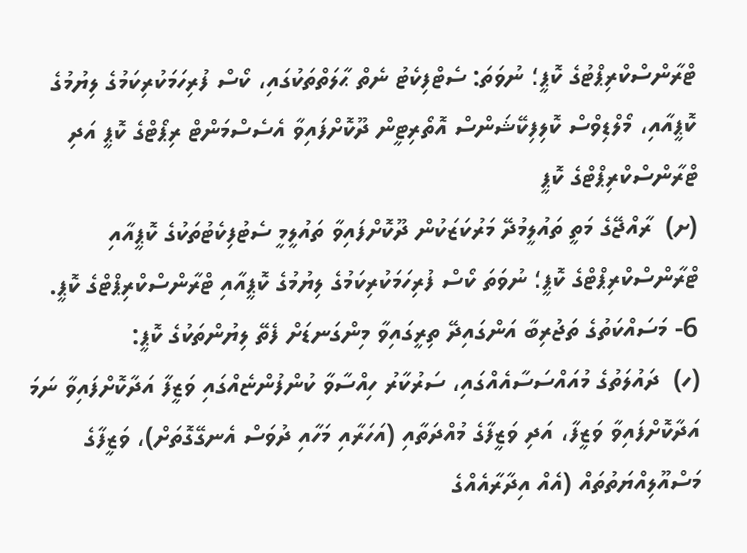ޓްރާންސްކްރިޕްޓުގެ ކޮޕީ؛ ނުވަތަ: ސެޓްފިކެޓު ނެތް ޙާލަތްތަކުގައި، ކޯސް ފުރިހަމަކުރިކަމުގެ ލިޔުމުގެ ކޮޕީއާއި، މޯލްޑިވްސް ކޮލިފިކޭޝަންސް އޮތޯރިޓީން ދޫކޮށްފައިވާ އެސެސްމަންޓް ރިޕޯޓްގެ ކޮޕީ އަދި ޓްރާންސްކްރިޕްޓްގެ ކޮޕީ
(ށ)  ރާއްޖޭގެ މަތީ ތައުލީމުދޭ މަރުކަޒަކުން ދޫކޮށްފައިވާ ތައުލީމީ ސެޓުފިކެޓުތަކުގެ ކޮޕީއާއި ޓްރާންސްކްރިޕްޓްގެ ކޮޕީ؛ ނުވަތަ ކޯސް ފުރިހަމަކުރިކަމުގެ ލިޔުމުގެ ކޮޕީއާއި ޓްރާންސްކްރިޕްޓްގެ ކޮޕީ.
6- މަސައްކަތުގެ ތަޖުރިބާ އަންގައިދޭ ތިރީގައިވާ މިންގަނޑަށް ފެތޭ ލިޔުންތަކުގެ ކޮޕީ:
(ހ)  ދައުލަތުގެ މުއައްސަސާއެއްގައި، ސަރުކާރު ހިއްސާވާ ކުންފުންޏެއްގައި ވަޒީފާ އަދާކޮށްފައިވާ ނަމަ އަދާކޮށްފައިވާ ވަޒީފާ، އަދި ވަޒީފާގެ މުއްދަތާއި (އަހަރާއި މަހާއި ދުވަސް އެނގޭގޮތަށް)، ވަޒީފާގެ މަސްއޫލިއްޔަތުތައް (އެއް އިދާރާއެއްގެ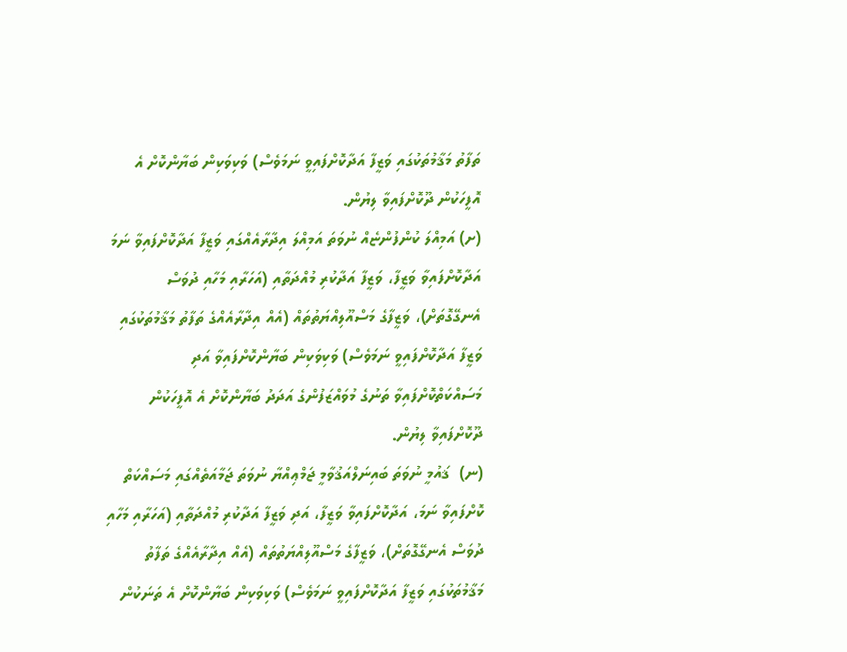ތަފާތު މަޤާމުތަކުގައި ވަޒީފާ އަދާކޮށްފައިވީ ނަމަވެސް) ވަކިވަކިން ބަޔާންކޮށް އެ އޮފީހަކުން ދޫކޮށްފައިވާ ލިޔުން.
(ށ) އަމިއްލަ ކުންފުންޏެއް ނުވަތަ އަމިއްލަ އިދާރާއެއްގައި ވަޒީފާ އަދާކޮށްފައިވާ ނަމަ އަދާކޮށްފައިވާ ވަޒީފާ، ވަޒީފާ އަދާކުރި މުއްދަތާއި (އަހަރާއި މަހާއި ދުވަސް އެނގޭގޮތަށް)، ވަޒީފާގެ މަސްއޫލިއްޔަތުތައް (އެއް އިދާރާއެއްގެ ތަފާތު މަޤާމުތަކުގައި ވަޒީފާ އަދާކޮށްފައިވީ ނަމަވެސް) ވަކިވަކިން ބަޔާންކޮށްފައިވާ އަދި މަސައްކަތްކޮށްފައިވާ ތަނުގެ މުވައްޒަފުންގެ އަދަދު ބަޔާންކޮށް އެ އޮފީހަކުން ދޫކޮށްފައިވާ ލިޔުން.
(ނ)  ޤައުމީ ނުވަތަ ބައިނަލްއަޤުވާމީ ޖަމްޢިއްޔާ ނުވަތަ ޖަމާއަތެއްގައި މަސައްކަތް ކޮށްފައިވާ ނަމަ، އަދާކޮށްފައިވާ ވަޒީފާ، އަދި ވަޒީފާ އަދާކުރި މުއްދަތާއި (އަހަރާއި މަހާއި ދުވަސް އެނގޭގޮތަށް)، ވަޒީފާގެ މަސްއޫލިއްޔަތުތައް (އެއް އިދާރާއެއްގެ ތަފާތު މަޤާމުތަކުގައި ވަޒީފާ އަދާކޮށްފައިވީ ނަމަވެސް) ވަކިވަކިން ބަޔާންކޮށް އެ ތަނަކުން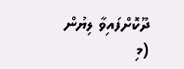ދޫކޮށްފައިވާ ލިޔުން (މި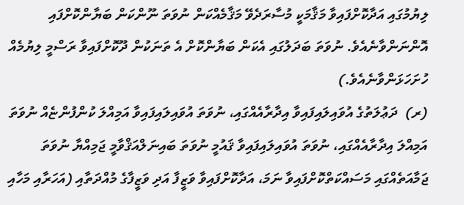ލިޔުމުގައި އަދާކޮށްފައިވާ މަޤާމަކީ މުސާރަދެވޭ މަޤާމެއްކަން ނުވަތަ ނޫންކަން ބަޔާންކޮށްފައި އޮންނަންވާނެއެވެ. ނުވަތަ ބަދަލުގައި އެކަން ބަޔާންކޮށް އެ ތަނަކުން ދޫކޮށްފައިވާ ރަސްމީ ލިޔުމެއް ހުށަހަޅަންވާނެއެވެ.)
(ރ)  ދަޢުލަތުގެ އުވައިލައިފައިވާ އިދާރާއެއްގައި، ނުވަތަ އުވައިލައިފައިވާ އަމިއްލަ ކުންފުންޏެއް ނުވަތަ އަމިއްލަ އިދާރާއެއްގައި، ނުވަތަ އުވައިލައިފައިވާ ޤައުމީ ނުވަތަ ބައިނަލްއަޤްވާމީ ޖަމިއްޔާ ނުވަތަ ޖަމާއަތެއްގައި މަސައްކަތްކޮށްފައިވާ ނަމަ، އަދާކޮށްފައިވާ ވަޒީފާ އަދި ވަޒީފާގެ މުއްދަތާއި (އަހަރާއި މަހާއި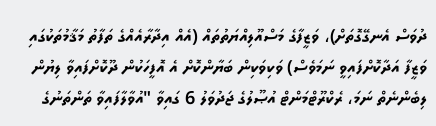ދުވަސް އެނގޭގޮތަށް)، ވަޒީފާގެ މަސްއޫލިއްޔަތުތައް (އެއް އިދާރާއެއްގެ ތަފާތު މަޤާމުތަކުގައި ވަޒީފާ އަދާކޮށްފައިވީ ނަމަވެސް) ވަކިވަކިން ބަޔާންކޮށް އެ އޮފީހަކުން ދޫކޮށްފައިވާ ލިޔުން ލިބެންނެތް ނަމަ، ރެކްރޫޓްމަންޓް އުޞޫލުގެ ޖަދުވަލު 6 ގައިވާ "އުވާލާފައިވާ ތަންތަނުގެ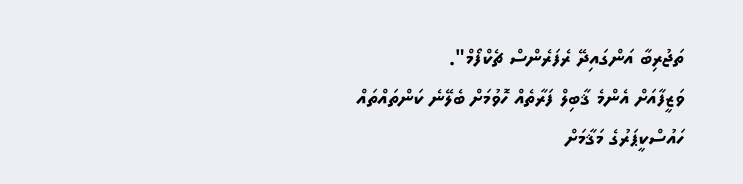ތަޖުރިބާ އަންގައިދޭ ރެފަރެންސް ޗެކްފޯމް".
ވަޒީފާއަށް އެންމެ ޤާބިލް ފަރާތެއް ހޮވުމަށް ބެލޭނެ ކަންތައްތައް
ހައުސްކީޕަރުގެ މަޤާމަށް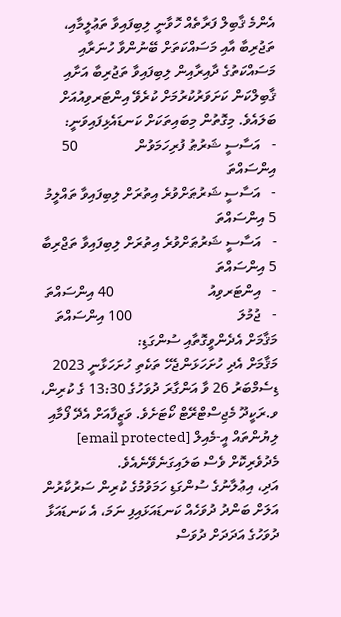އެންމެ ޤާބިލް ފަރާތެއް ހޮވާނީ ލިބިފައިވާ ތަޢުލީމާއި، ތަޖުރިބާ އާއި މަސައްކަތަށް ބޭނުންވާ ހުނަރާއި މަސައްކަތުގެ ދާއިރާއިން ލިބިފައިވާ ތަޖުރިބާ އަށާއި ޤާބިލްކަން ކަށަވަރުކުރުމަށް ކުރެވޭ އިންޓަރވިއުއަށް ބަލައެވެ. މިގޮތުން މިބައިތަކަށް ކަނޑައެޅިފައިވަނީ:
-   އަސާސީ ޝަރުޠު ފުރިހަމަވުން                50 އިންސައްތަ
-   އަސާސީ ޝަރުޠަށްވުރެ އިތުރަށް ލިބިފައިވާ ތައްލީމު     5 އިންސައްތަ
-   އަސާސީ ޝަރުޠަށްވުރެ އިތުރަށް ލިބިފައިވާ ތަޖްރިބާ     5 އިންސައްތަ
-   އިންޓަރވިއު                          40 އިންސައްތަ
-   ޖުމުލަ                             100 އިންސައްތަ
މަޤާމަށް އެދެންވީގޮތާއި ސުންގަޑި:
މަޤާމަށް އެދި ހުށަހަޅަންޖެހޭ ތަކެތި ހުށަހަޅާނީ 2023 ޑިސެމްބަރު 26 ވާ އަންގާރަ ދުވަހުގެ 13:30 ގެ ކުރިން، ވ.ރަކީދޫ މެޖިސްޓްރޭޓް ކޯޓަށެވެ. ވަޒީފާއަށް އެދޭ ފޯމާއި ލިޔުންތައް އީ-މެއިލް [email protected]  މެދުވެރިކޮށް ވެސް ބަލައިގަނެވޭނެއެވެ.
އަދި، އިޢުލާނުގެ ސުންގަޑި ހަމަވުމުގެ ކުރިން ސަރުކާރުން އަލަށް ބަންދު ދުވަހެއް ކަނޑައަޅައިފި ނަމަ، އެ ކަނޑައަޅާ ދުވަހުގެ އަދަދަށް ދުވަސް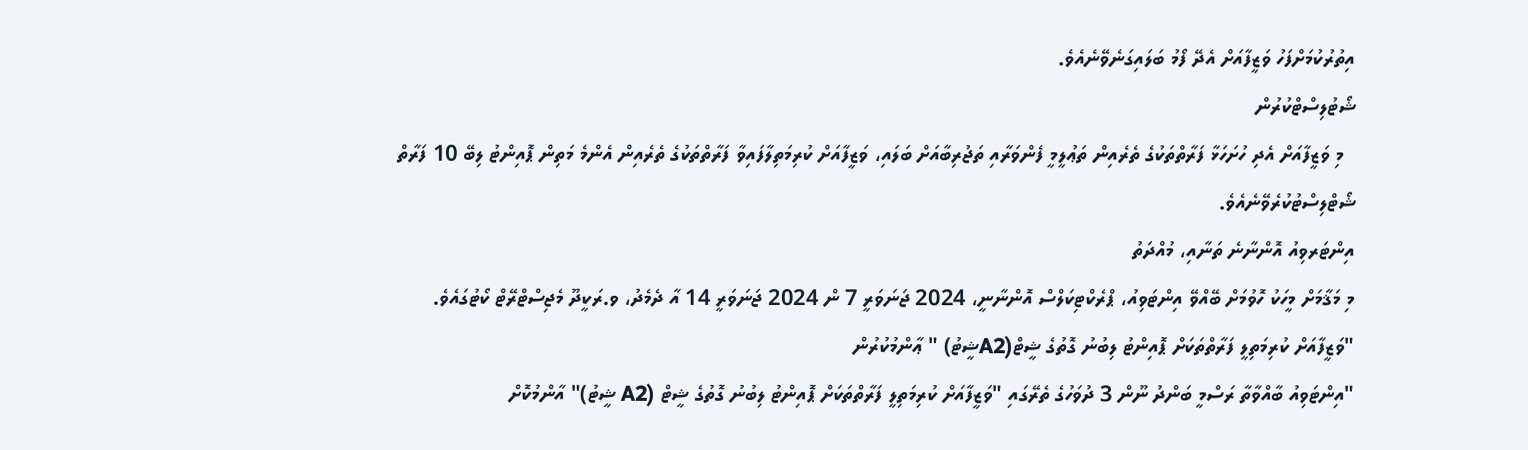އިތުރުކުމަށްފަހު ވަޒީފާއަށް އެދޭ ފޯމު ބަލައިގަނެވޭނެއެވެ.
ޝޯޓުލިސްޓްކުރުން
  މި ވަޒީފާއަށް އެދި ހުށަހަޅާ ފަރާތްތަކުގެ ތެރެއިން ތަޢުލީމީ ފެންވަރާއި ތަޖުރިބާއަށް ބަލައި، ވަޒީފާއަށް ކުރިމަތިލާފައިވާ ފަރާތްތަކުގެ ތެރެއިން އެންމެ މަތިން ޕޮއިންޓު ލިބޭ 10 ފަރާތް ޝޯޓްލިސްޓުކުރެވޭނެއެވެ.
އިންޓަރވިއު އޮންނާނެ ތަނާއި، މުއްދަތު
މި މަޤާމަށް މީހަކު ހޮވުމަށް ބޭއްވޭ އިންޓަވިއު، ޕްރެކްޓިކަލްސް އޮންނާނީ، 2024 ޖަނަވަރީ 7 ން 2024 ޖަނަވަރީ 14 އާ ދެމެދު، ވ.ރަކީދޫ މެޖިސްޓްރޭޓް ކޯޓުގައެވެ.
"ވަޒީފާއަށް ކުރިމަތިލީ ފަރާތްތަކަށް ޕޮއިންޓު ލިބުނު ގޮތުގެ ޝީޓް(A2ޝީޓު) " ޢާންމުކުރުން
"އިންޓަވިއު ބާއްވާތާ ރަސްމީ ބަންދު ނޫން 3 ދުވަހުގެ ތެރޭގައި "ވަޒީފާއަށް ކުރިމަތިލީ ފަރާތްތަކަށް ޕޮއިންޓު ލިބުނު ގޮތުގެ ޝީޓް (A2 ޝީޓު)" އާންމުކޮށް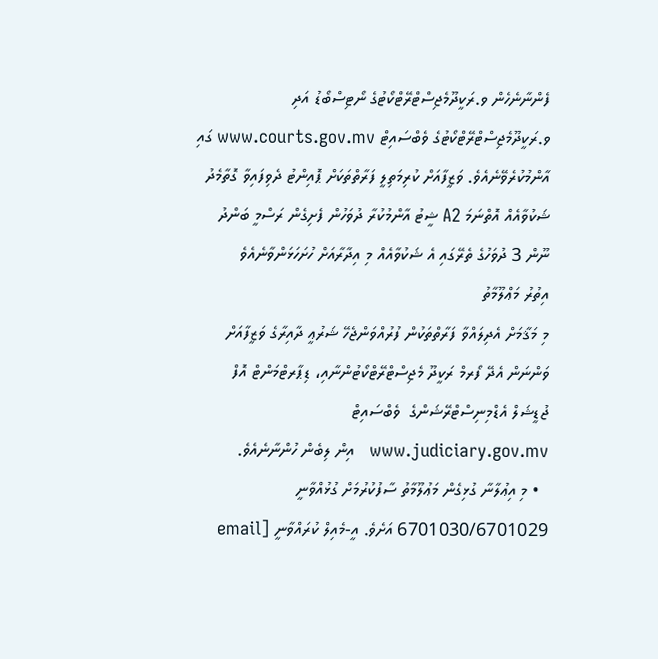ފެންނާނެހެން ވ.ރަކީދޫމެޖިސްޓްރޭޓްކޯޓުގެ ނޯޓިސްބޯޑު އަދި ވ.ރަކީދޫމެޖިސްޓްރޭޓްކޯޓުގެ ވެބްސައިޓް www.courts.gov.mv ގައި އާންމުކުރެވޭނެއެވެ. ވަޒީފާއަށް ކުރިމަތިލީ ފަރާތްތަކަށް ޕޮއިންޓު ދެވިފައިވާ ގޮތާމެދު ޝަކުވާއެއް އޮތްނަމަ A2 ޝީޓު އާންމުކުރާ ދުވަހުން ފެށިގެން ރަސްމީ ބަންދު ނޫން 3 ދުވަހުގެ ތެރޭގައި އެ ޝަކުވާއެއް މި އިދާރާއަށް ހުށަހަޅަންވާނެއެވެ
އިތުރު މަޢްލޫމާތު
މި މަޤާމަށް އެދިލައްވާ ފަރާތްތަކުން ފުރުއްވަންޖެހޭ ޝަރުޢީ ދާއިރާގެ ވަޒީފާއަށް ވަންނަން އެދޭ ފޯރމް ރަކީދޫ މެޖިސްޓްރޭޓްކޯޓުންނާއި، ޑިޕާރޓްމަންޓް އޮފް ޖުޑީޝަލް އެޑްމިނިސްޓްރޭޝަންގެ  ވެބްސައިޓް www.judiciary.gov.mv   އިން ލިބެން ހުންނާނެއެވެ.
  • މި އިޢުލާނާ ގުޅިގެން މަޢުލޫމާތު ސާފުކުރުމަށް ގުޅުއްވާނީ 6701030/6701029 އަށެވެ. އީ-މެއިލް ކުރައްވާނީ [email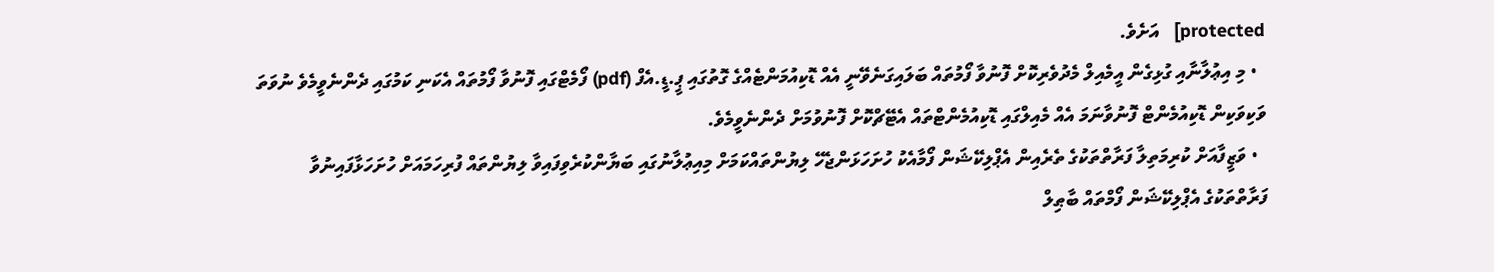protected]   އަށެވެ.
  • މި އިޢުލާނާއި ގުޅިގެން އީމެއިލް މެދުވެރިކޮށް ފޮނުވާ ފޯމުތައް ބަލައިގަނެވޭނީ އެއް ޑޮކިއުމަންޓެއްގެ ގޮތުގައި ޕީ.ޑީ.އެފް (pdf) ފޯމެޓްގައި ފޮނުވާ ފޯމުތައް އެކަނި ކަމުގައި ދެންނެވީމެވެ ނުވަތަ ވަކިވަކިން ޑޮކިއުމެންޓް ފޮނުވާނަމަ އެއް މެއިލްގައި ޑޮކިއުމެންޓްތައް އެޓޭޗްކޮށް ފޮނުވުމަށް ދެންނެވީމެވެ.
  • ވަޒީފާއަށް ކުރިމަތިލާ ފަރާތްތަކުގެ ތެރެއިން އެޕްލިކޭޝަން ފޯމާއެކު ހުށަހަޅަންޖެހޭ ލިޔުންތައްކަމަށް މިއިޢުލާނުގައި ބަޔާންކުރެވިފައިވާ ލިޔުންތައް ފުރިހަމައަށް ހުށަހަޅާފައިނުވާ ފަރާތްތަކުގެ އެޕްލިކޭޝަން ފޯމްތައް ބާޠިލް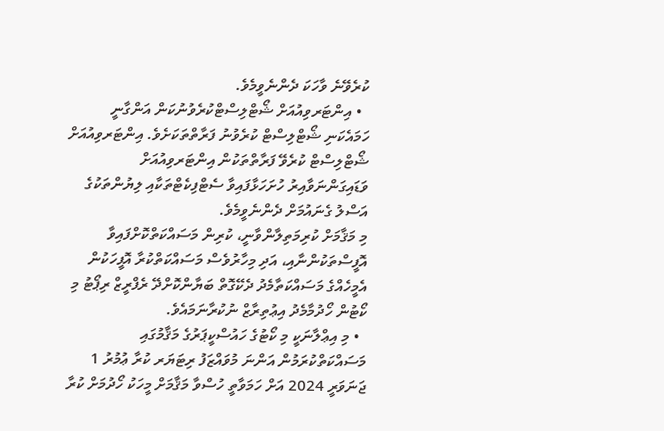ކުރެވޭނެ ވާހަކަ ދެންނެވީމެވެ.
  • އިންޓަރވިއުއަށް ޝޯޓްލިސްޓްކުރެވުނުކަން އަންގާނީ ހަމައެކަނި ޝޯޓްލިސްޓް ކުރެވުނު ފަރާތްތަކަށެވެ. އިންޓަރވިއުއަށް ޝޯޓްލިސްޓް ކުރެވޭ ފަރާތްތަކުން އިންޓަރވިއުއަށް ވަޑައިގަންނަވާއިރު ހުށަހަޅާފައިވާ ސެޓްފިކެޓްތަކާއި ލިޔުންތަކުގެ އަސްލު ގެނައުމަށް ދެންނެވީމެވެ.
މި މަޤާމަށް ކުރިމަތިލާންވާނީ، ކުރިން މަސައްކަތްކޮށްފައިވާ އޮފީސްތަކުންނާއި، އަދި މިހާރުވެސް މަސައްކަތްކުރާ އޮފީހަކުން އެމީހެއްގެ މަސައްކަތާމެދު ދެކޭގޮތް ބަޔާންކޮށްދޭ ރެފްރީޒް ރިޕޯޓު މި ކޯޓުން ހޯދުމާމެދު އިޢުތިރާޒް ނުކުރާނަމައެވެ.
  • މި އިޢްލާނަކީ މި ކޯޓުގެ ހައުސްކީޕަރުގެ މަޤާމުގައި މަސައްކަތްކުރަމުން އަންނަ މުވައްޒަފު ރިޓަޔަރ ކުރާ ޢުމުރު 1 ޖަނަވަރީ 2024 އަށް ހަމަވާތީ ހުސްވާ މަޤާމަށް މީހަކު ހޯދުމަށް ކުރާ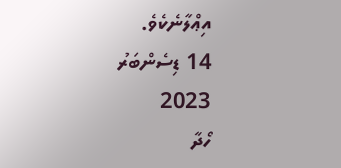އިޢްލާނެކެވެ.
14 ޑިސެންބަރު 2023
ހޯދާ